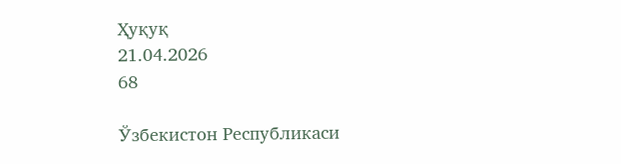Ҳуқуқ
21.04.2026
68

Ўзбекистон Республикаси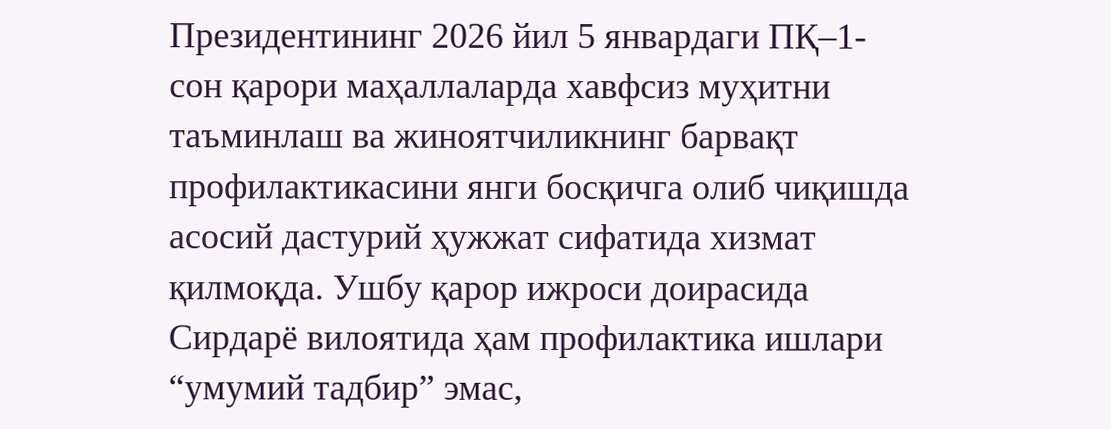Президентининг 2026 йил 5 январдаги ПҚ–1-сон қарори маҳаллаларда хавфсиз муҳитни таъминлаш ва жиноятчиликнинг барвақт профилактикасини янги босқичга олиб чиқишда асосий дастурий ҳужжат сифатида хизмат қилмоқда. Ушбу қарор ижроси доирасида Сирдарё вилоятида ҳам профилактика ишлари “умумий тадбир” эмас,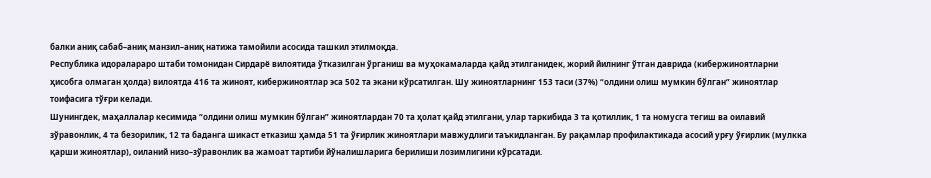балки аниқ сабаб–аниқ манзил–аниқ натижа тамойили асосида ташкил этилмоқда.
Республика идоралараро штаби томонидан Сирдарё вилоятида ўтказилган ўрганиш ва муҳокамаларда қайд этилганидек, жорий йилнинг ўтган даврида (кибержиноятларни ҳисобга олмаган ҳолда) вилоятда 416 та жиноят, кибержиноятлар эса 502 та экани кўрсатилган. Шу жиноятларнинг 153 таси (37%) “олдини олиш мумкин бўлган” жиноятлар тоифасига тўғри келади.
Шунингдек, маҳаллалар кесимида “олдини олиш мумкин бўлган” жиноятлардан 70 та ҳолат қайд этилгани, улар таркибида 3 та қотиллик, 1 та номусга тегиш ва оилавий зўравонлик, 4 та безорилик, 12 та баданга шикаст етказиш ҳамда 51 та ўғирлик жиноятлари мавжудлиги таъкидланган. Бу рақамлар профилактикада асосий урғу ўғирлик (мулкка қарши жиноятлар), оиланий низо–зўравонлик ва жамоат тартиби йўналишларига берилиши лозимлигини кўрсатади.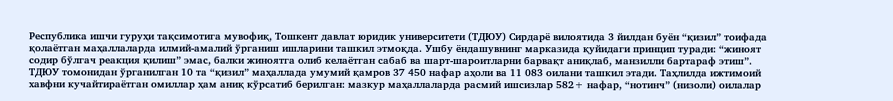Республика ишчи гуруҳи тақсимотига мувофиқ, Тошкент давлат юридик университети (ТДЮУ) Сирдарё вилоятида 3 йилдан буён “қизил” тоифада қолаётган маҳаллаларда илмий-амалий ўрганиш ишларини ташкил этмоқда. Ушбу ёндашувнинг марказида қуйидаги принцип туради: “жиноят содир бўлгач реакция қилиш” эмас, балки жиноятга олиб келаётган сабаб ва шарт-шароитларни барвақт аниқлаб, манзилли бартараф этиш”.
ТДЮУ томонидан ўрганилган 10 та “қизил” маҳаллада умумий қамров 37 450 нафар аҳоли ва 11 083 оилани ташкил этади. Таҳлилда ижтимоий хавфни кучайтираётган омиллар ҳам аниқ кўрсатиб берилган: мазкур маҳаллаларда расмий ишсизлар 582+ нафар, “нотинч” (низоли) оилалар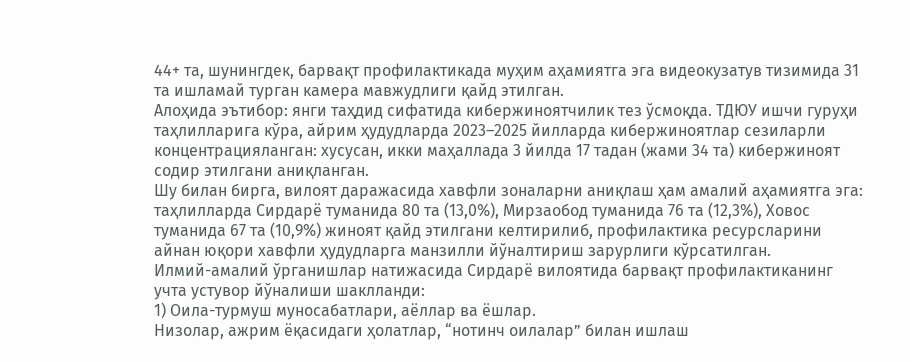44+ та, шунингдек, барвақт профилактикада муҳим аҳамиятга эга видеокузатув тизимида 31 та ишламай турган камера мавжудлиги қайд этилган.
Алоҳида эътибор: янги таҳдид сифатида кибержиноятчилик тез ўсмоқда. ТДЮУ ишчи гуруҳи таҳлилларига кўра, айрим ҳудудларда 2023–2025 йилларда кибержиноятлар сезиларли концентрацияланган: хусусан, икки маҳаллада 3 йилда 17 тадан (жами 34 та) кибержиноят содир этилгани аниқланган.
Шу билан бирга, вилоят даражасида хавфли зоналарни аниқлаш ҳам амалий аҳамиятга эга: таҳлилларда Сирдарё туманида 80 та (13,0%), Мирзаобод туманида 76 та (12,3%), Ховос туманида 67 та (10,9%) жиноят қайд этилгани келтирилиб, профилактика ресурсларини айнан юқори хавфли ҳудудларга манзилли йўналтириш зарурлиги кўрсатилган.
Илмий-амалий ўрганишлар натижасида Сирдарё вилоятида барвақт профилактиканинг учта устувор йўналиши шаклланди:
1) Оила-турмуш муносабатлари, аёллар ва ёшлар.
Низолар, ажрим ёқасидаги ҳолатлар, “нотинч оилалар” билан ишлаш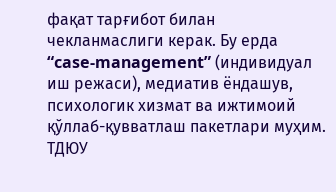фақат тарғибот билан чекланмаслиги керак. Бу ерда “case-management” (индивидуал иш режаси), медиатив ёндашув, психологик хизмат ва ижтимоий қўллаб-қувватлаш пакетлари муҳим. ТДЮУ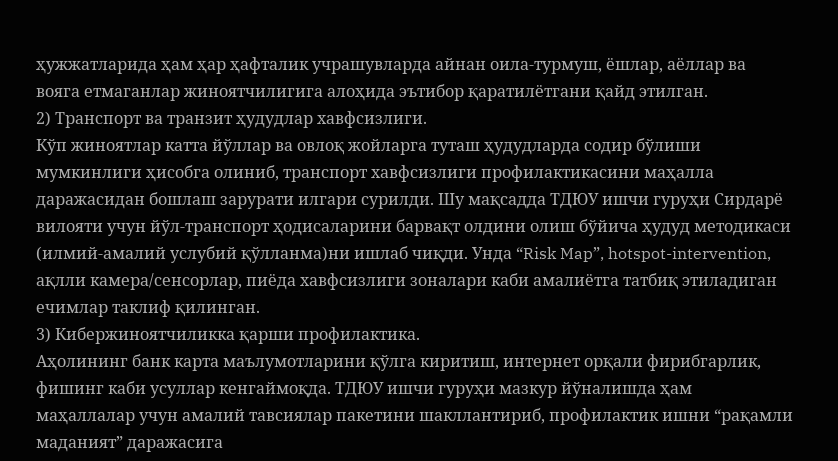ҳужжатларида ҳам ҳар ҳафталик учрашувларда айнан оила-турмуш, ёшлар, аёллар ва вояга етмаганлар жиноятчилигига алоҳида эътибор қаратилётгани қайд этилган.
2) Транспорт ва транзит ҳудудлар хавфсизлиги.
Кўп жиноятлар катта йўллар ва овлоқ жойларга туташ ҳудудларда содир бўлиши мумкинлиги ҳисобга олиниб, транспорт хавфсизлиги профилактикасини маҳалла даражасидан бошлаш зарурати илгари сурилди. Шу мақсадда ТДЮУ ишчи гуруҳи Сирдарё вилояти учун йўл-транспорт ҳодисаларини барвақт олдини олиш бўйича ҳудуд методикаси (илмий-амалий услубий қўлланма)ни ишлаб чиқди. Унда “Risk Map”, hotspot-intervention, ақлли камера/сенсорлар, пиёда хавфсизлиги зоналари каби амалиётга татбиқ этиладиган ечимлар таклиф қилинган.
3) Кибержиноятчиликка қарши профилактика.
Аҳолининг банк карта маълумотларини қўлга киритиш, интернет орқали фирибгарлик, фишинг каби усуллар кенгаймоқда. ТДЮУ ишчи гуруҳи мазкур йўналишда ҳам маҳаллалар учун амалий тавсиялар пакетини шакллантириб, профилактик ишни “рақамли маданият” даражасига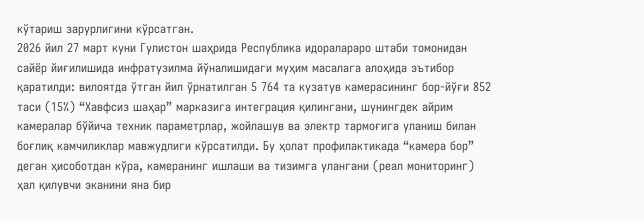кўтариш зарурлигини кўрсатган.
2026 йил 27 март куни Гулистон шаҳрида Республика идоралараро штаби томонидан сайёр йиғилишида инфратузилма йўналишидаги муҳим масалага алоҳида эътибор қаратилди: вилоятда ўтган йил ўрнатилган 5 764 та кузатув камерасининг бор-йўғи 852 таси (15%) “Хавфсиз шаҳар” марказига интеграция қилингани, шунингдек айрим камералар бўйича техник параметрлар, жойлашув ва электр тармоғига уланиш билан боғлиқ камчиликлар мавжудлиги кўрсатилди. Бу ҳолат профилактикада “камера бор” деган ҳисоботдан кўра, камеранинг ишлаши ва тизимга улангани (реал мониторинг) ҳал қилувчи эканини яна бир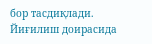бор тасдиқлади.
Йиғилиш доирасида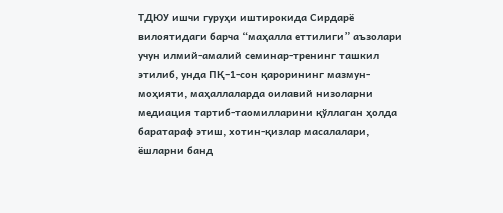ТДЮУ ишчи гуруҳи иштирокида Сирдарё вилоятидаги барча “маҳалла еттилиги” аъзолари учун илмий-амалий семинар-тренинг ташкил этилиб, унда ПҚ–1-сон қарорининг мазмун-моҳияти, маҳаллаларда оилавий низоларни медиация тартиб-таомилларини қўллаган ҳолда баратараф этиш, хотин-қизлар масалалари, ёшларни банд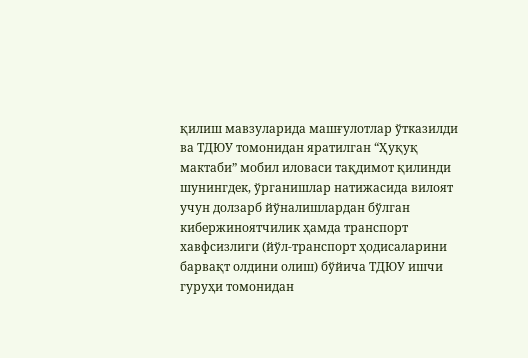қилиш мавзуларида машғулотлар ўтказилди ва ТДЮУ томонидан яратилган “Ҳуқуқ мактаби” мобил иловаси тақдимот қилинди шунингдек, ўрганишлар натижасида вилоят учун долзарб йўналишлардан бўлган кибержиноятчилик ҳамда транспорт хавфсизлиги (йўл-транспорт ҳодисаларини барвақт олдини олиш) бўйича ТДЮУ ишчи гуруҳи томонидан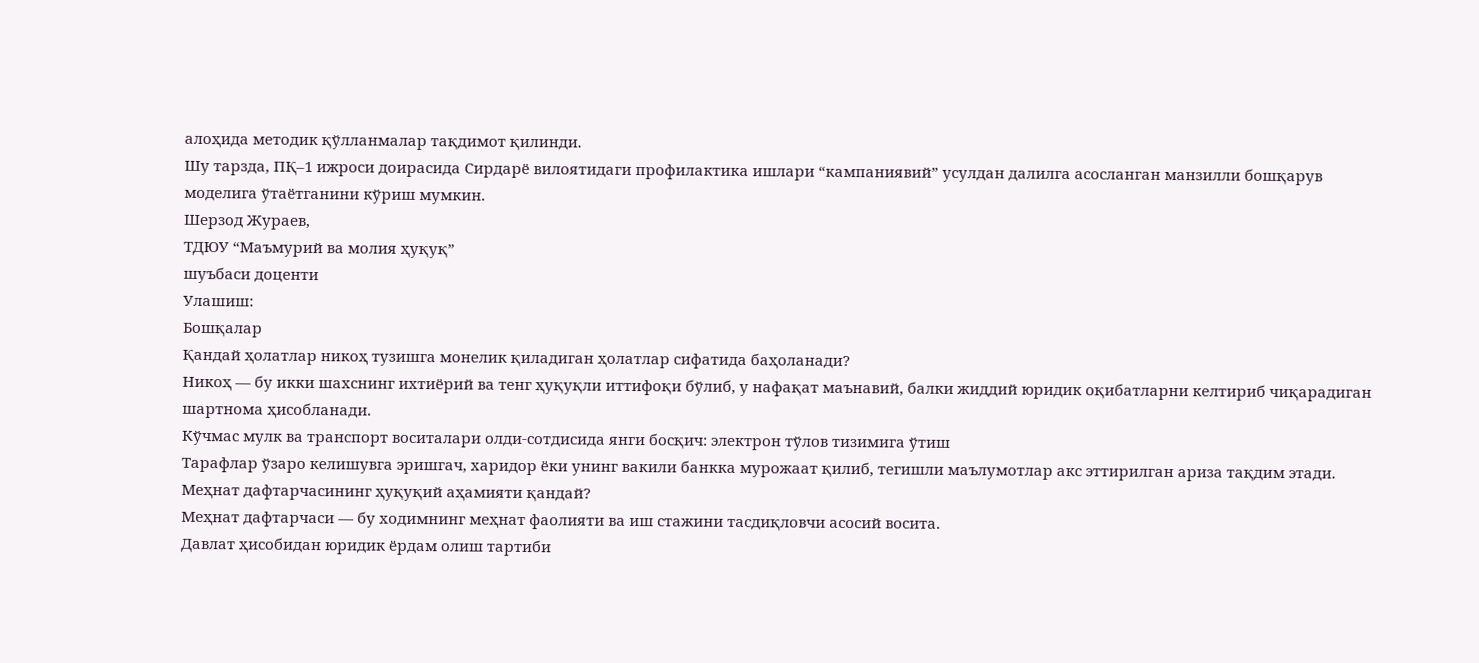алоҳида методик қўлланмалар тақдимот қилинди.
Шу тарзда, ПҚ–1 ижроси доирасида Сирдарё вилоятидаги профилактика ишлари “кампаниявий” усулдан далилга асосланган манзилли бошқарув моделига ўтаётганини кўриш мумкин.
Шерзод Жураев,
ТДЮУ “Маъмурий ва молия ҳуқуқ”
шуъбаси доценти
Улашиш:
Бошқалар
Қандай ҳолатлар никоҳ тузишга монелик қиладиган ҳолатлар сифатида баҳоланади?
Никоҳ — бу икки шахснинг ихтиёрий ва тенг ҳуқуқли иттифоқи бўлиб, у нафақат маънавий, балки жиддий юридик оқибатларни келтириб чиқарадиган шартнома ҳисобланади.
Кўчмас мулк ва транспорт воситалари олди-сотдисида янги босқич: электрон тўлов тизимига ўтиш
Тарафлар ўзаро келишувга эришгач, харидор ёки унинг вакили банкка мурожаат қилиб, тегишли маълумотлар акс эттирилган ариза тақдим этади.
Меҳнат дафтарчасининг ҳуқуқий аҳамияти қандай?
Меҳнат дафтарчаси — бу ходимнинг меҳнат фаолияти ва иш стажини тасдиқловчи асосий восита.
Давлат ҳисобидан юридик ёрдам олиш тартиби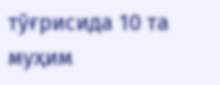тўғрисида 10 та муҳим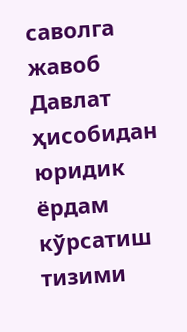саволга жавоб
Давлат ҳисобидан юридик ёрдам кўрсатиш тизими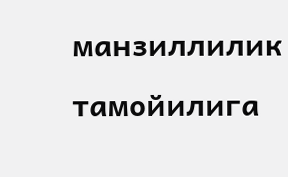манзиллилик тамойилига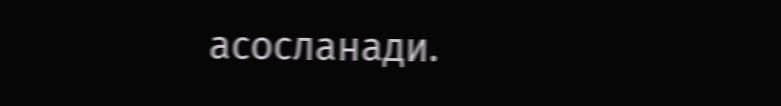асосланади.